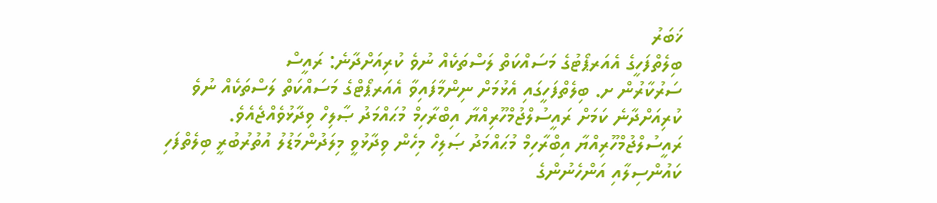ޚަބަރު
ބިލެތްފަހީގެ އެއަރޕޯޓުގެ މަސައްކަތް ލަސްތަކެއް ނުވެ ކުރިއަށްދާނެ: ރައީސް
ސަރުކާރުން ށ. ބިލެތްފަހީގައި އެޅުމަށް ނިންމާފައިވާ އެއަރޕޯޓްގެ މަސައްކަތް ލަސްތަކެއް ނުވެ ކުރިއަށްދާނެ ކަމަށް ރައީސުލްޖުމްހޫރިއްޔާ އިބްރާހިމް މުޙައްމަދު ޞާލިހް ވިދާޅުވެއްޖެއެވެ.
ރައީސުލްޖުމްހޫރިއްޔާ އިބްރާހިމް މުޙައްމަދު ޞަލިހް މިހެން ވިދާޅުވީ މިލަދުންމަޑުލު އުތުރުބުރީ ބިލެތްފަހި ކައުންސިލާއި އަންހެނުންގެ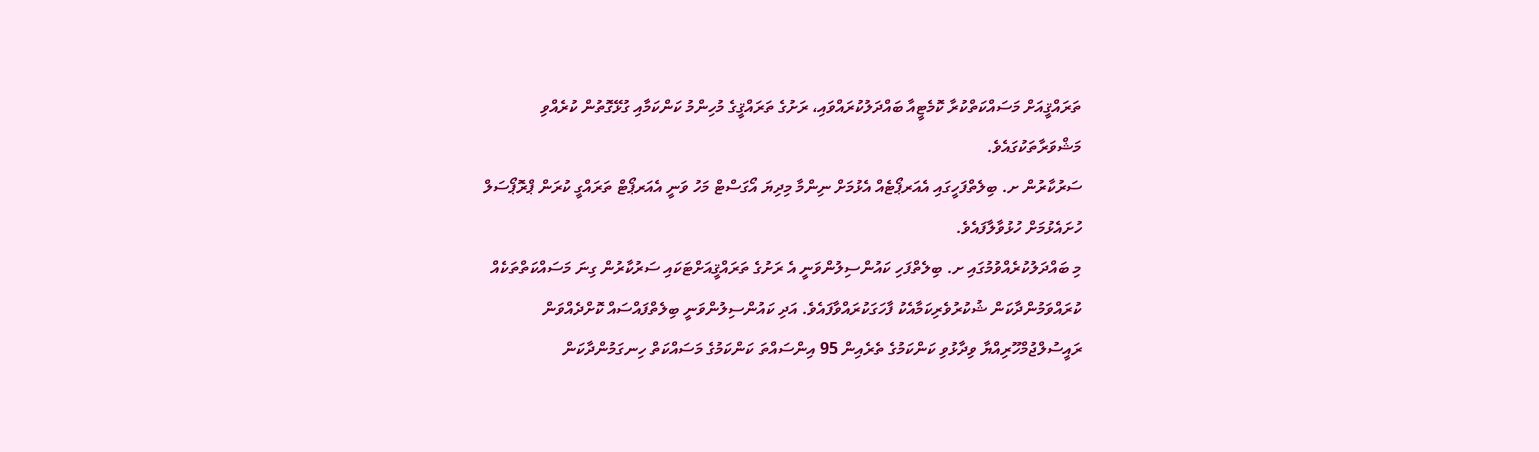ތަރައްޤީއަށް މަސައްކަތްކުރާ ކޮމެޓީއާ ބައްދަލުކުރައްވައި، ރަށުގެ ތަރައްޤީގެ މުހިންމު ކަންކަމާއި ގުޅޭގޮތުން ކުރެއްވި މަޝްވަރާތަކުގައެވެ.
ސަރުކާރުން ށ. ބިލެތްފަހީގައި އެއަރޕޯޓެއް އެޅުމަށް ނިންމާ މިދިޔަ އޯގަސްޓް މަހު ވަނީ އެއަރޕޯޓް ތަރައްގީ ކުރަން ޕްރޮޕޯސަލް ހުށައެޅުމަށް ހުޅުވާލާފައެވެ.
މި ބައްދަލުކުރެއްވުމުގައި ށ. ބިލެތްފަހި ކައުންސިލުންވަނީ އެ ރަށުގެ ތަރައްޤީއަށްޓަކައި ސަރުކާރުން ގިނަ މަސައްކަތްތަކެއް ކުރައްވަމުންދާކަން ޝުކުރުވެރިކަމާއެކު ފާހަގަކުރައްވާފައެވެ. އަދި ކައުންސިލުންވަނީ ބިލެތްފައްސައް ކޮށްދެއްވަން ރައީސުލްޖުމްހޫރިއްޔާ ވިދާޅުވި ކަންކަމުގެ ތެރެއިން 95 އިންސައްތަ ކަންކަމުގެ މަސައްކަތް ހިނގަމުންދާކަން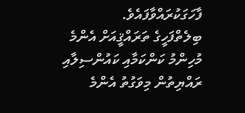ފާހަގަކުރައްވާފައެވެ.
ބިލެތްފަހީގެ ތަރައްޤީއަށް އެންމެ މުހިންމު ކަންކަމާއި ކައުންސިލާއި ރައްޔިތުން މިވަގުތު އެންމެ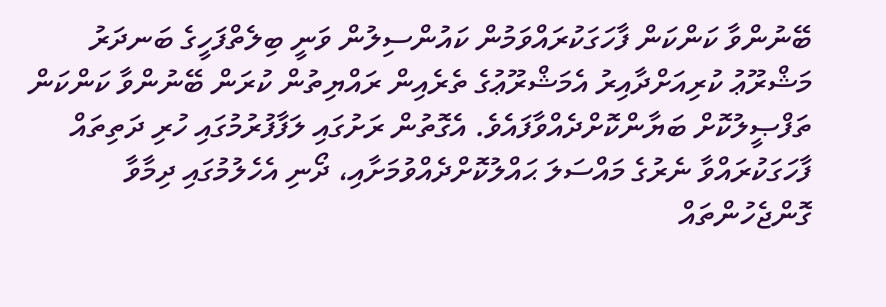ބޭނުންވާ ކަންކަން ފާހަގަކުރައްވަމުން ކައުންސިލުން ވަނީ ބިލެތްފަހީގެ ބަނދަރު މަޝްރޫޢު ކުރިއަށްދާއިރު އެމަޝްރޫޢުގެ ތެރެއިން ރައްޔިތުން ކުރަން ބޭނުންވާ ކަންކަން ތަފްޞީލުކޮށް ބަޔާންކޮށްދެއްވާފައެވެ. އެގޮތުން ރަށުގައި ލަފާފުރުމުގައި ހުރި ދަތިތައް ފާހަގަކުރައްވާ ނެރުގެ މައްސަލަ ޙައްލުކޮށްދެއްވުމަށާއި، ދޯނި އެހެލުމުގައި ދިމާވާ ގޮންޖެހުންތައް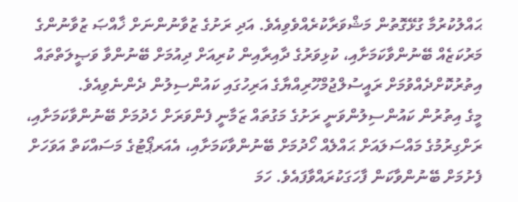ޙައްލުކުރުމާ ގުޅޭގޮތުން މަޝްވަރާކުރެއްވެވިއެވެ. އަދި ރަށުގެ ޒުވާނުންނަށް ޚާއްޞަ ޒުވާނުންގެ މަރުކަޒެއް ބޭނުންވާކަމަށާއި، ކުޅިވަރުގެ ދާއިރާއިން ކުރިއަށް ދިއުމަށް ބޭނުންވާ ވަޞީލަތްތައް އިތުރުކޮށްދެއްވުމަށް ރައީސުލްޖުމްހޫރިއްޔާގެ އަރިހުގައި ކައުންސިލުން ދެންނެވިއެވެ.
މީގެ އިތުރުން ކައުންސިލުންވަނީ ރަށުގެ މަގުތައް ޒަމާނީ ފެންވަރަށް ހެދުމަށް ބޭނުންވާކަމަށާއި، ރަށްގިރުމުގެ މައްސަލައަށް ޙައްލެއް ހޯދުމަށް ބޭނުންވާކަމަށާއި، އެއަރޕޯޓުގެ މަސައްކަތް އަވަހަށް ފެށުމަށް ބޭނުންވާކަން ފާހަގަކުރައްވާފައެވެ. ހަމަ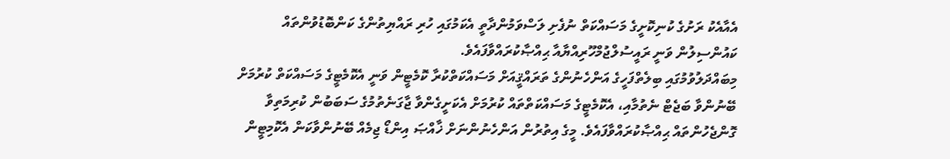އެއާއެކު ރަށުގެ ކުނިކޮށީގެ މަސައްކަތް ނުފެށި ލަސްވަމުންދާތީ އެކަމުގައި ހުރި ރައްޔިތުންގެ ކަންބޮޑުވުންތައް ކައުންސިލުން ވަނީ ރައީސުލްޖުމްހޫރިއްޔާއާ ޙިއްޞާކުރައްވާފައެވެ.
މިބައްދަލުވުމުގައި ބިލެތްފަހީގެ އަންހެނުންގެ ތަރައްޤީއަށް މަސައްކަތްކުރާ ކޮމެޓީން ވަނީ އެކޮމެޓީގެ މަސައްކަތް ކުރުމަށް ބޭނުންވާ ބަޖެޓް ނެތުމާއި، އެކޮމެޓީގެ މަސައްކަތްތައް ކުރުމަށް އެކަށީގެންވާ ޖާގަނެތުމުގެ ސަބަބުން ކުރިމަތިވާ ގޮންޖެހުންތައް ޙިއްޞާކުރައްވާފައެވެ. މީގެ އިތުރުން އަންހެނުންނަށް ޚާއްޞަ އިންޑޯ ޖިމެއް ބޭނުންވާކަން އެކޮމިޓީން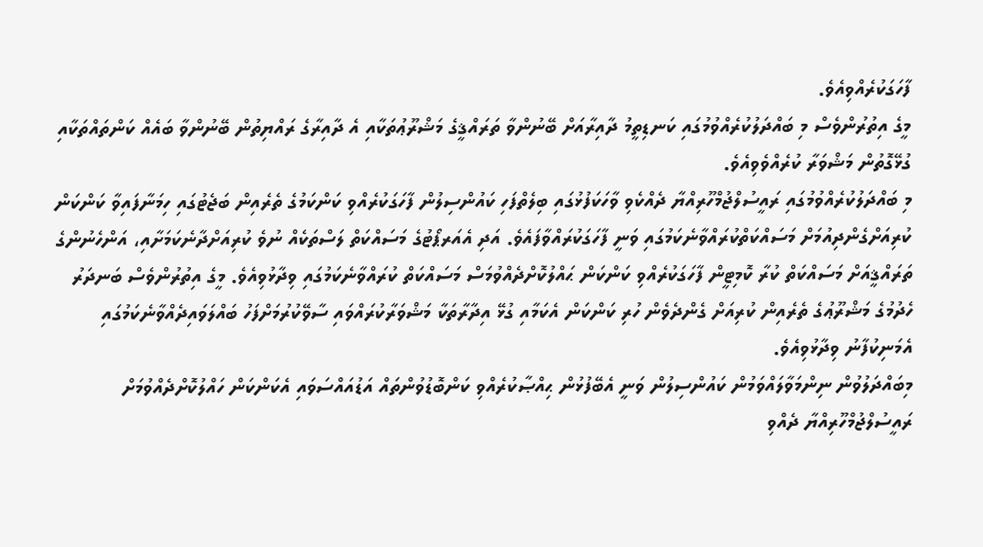ފާހަގަކުރެއްވިއެވެ.
މީގެ އިތުރުންވެސް މި ބައްދަލުކުރެއްވުމުގައި ކަނޑިތީމު ދާއިރާއަށް ބޭނުންވާ ތަރައްޤީގެ މަޝްރޫޢުތަކާއި އެ ދާއިރާގެ ރައްޔިތުން ބޭނުންވާ ބައެއް ކަންތައްތަކާއި ގުޅޭގޮތުން މަޝްވަރާ ކުރެއްވެވިއެވެ.
މި ބައްދަލުކުރެއްވުމުގައި ރައީސުލްޖުމްހޫރިއްޔާ ދެއްކެވި ވާހަކަފުޅުގައި ބިލެތްފަހި ކައުންސިލުން ފާހަގަކުރެއްވި ކަންކަމުގެ ތެރެއިން ބަޖެޓުގައި ހިމަނާފައިވާ ކަންކަން ކުރިއަށްގެންދިއުމަށް މަސައްކަތްކުރައްވާނެކަމުގައި ވަނީ ފާހަގަކުރައްވާފައެވެ. އަދި އެއަރޕޯޓުގެ މަސައްކަތް ލަސްތަކެއް ނުވެ ކުރިއަށްދާނެކަމަށާއި، އަންހެނުންގެ ތަރައްޤީއަށް މަސައްކަތް ކުރާ ކޮމިޓީން ފާހަގަކުރެއްވި ކަންކަން ޙައްލުކޮށްދެއްވުމަސް މަސައްކަތް ކުރައްވާނެކަމުގައި ވިދާޅުވިއެވެ. މީގެ އިތުރުންވެސް ބަނދަރު ހެދުމުގެ މަޝްރޫޢުގެ ތެރެއިން ކުރިއަށް ގެންދެވެން ހުރި ކަންކަން އެކަމާއި ގުޅޭ އިދާރާތަކާ މަޝްވަރާކުރައްވައި ސާވޭކުރުމަށްފަހު ބައްލަވައިދެއްވާނެކަމުގައި އެމަނިކުފާނު ވިދާޅުވިއެވެ.
މިބައްދަލުވުން ނިންމަވާލައްވަމުން ކައުންސިލުން ވަނީ އެބޭފުޅުން ޙިއްޞާކުރެއްވި ކަންބޮޑުވުންތައް އަޑުއައްސަވައި އެކަންކަން ހައްލުކޮށްދެއްވުމަށް ރައީސުލްޖުމްހޫރިއްޔާ ދެއްވި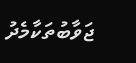ޖަވާބުތަކާމެދު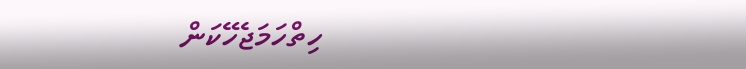ހިތްހަމަޖެހޭކަން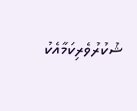ޝުކުރުވެރިކަމާއެކު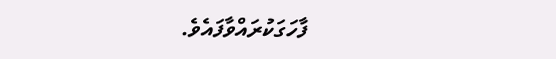ފާހަގަކުރައްވާފައެވެ.